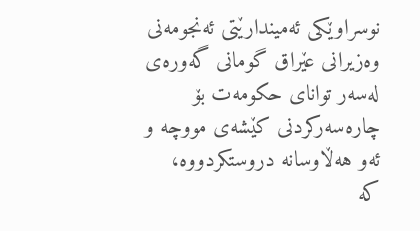نوسراوێکی ئەمیندارێتی ئەنجومەنی وەزیرانی عێراق گومانی گەورەی لەسەر توانای حکومەت بۆ چارەسەرکردنی کێشەی مووچە و ئەو هەڵاوسانە دروستکردووە، کە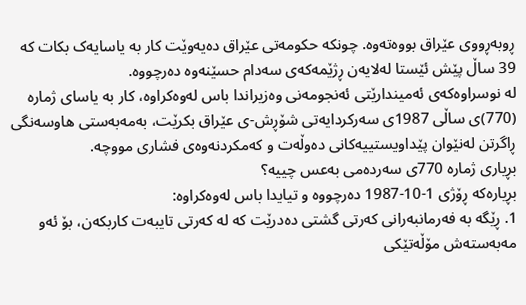ڕوبەڕووی عێراق بووەتەوە. چونکە حکومەتی عێراق دەیەوێت کار بە یاسایەک بکات کە 39 ساڵ پێش ئێستا لەلایەن ڕژێمەکەی سەدام حسێنەوە دەرچووە.
لە نوسراوەکەی ئەمیندارێتی ئەنجومەنی وەزیراندا باس لەوەکراوە، کار بە یاسای ژمارە (770)ی ساڵی 1987ی سەرکردایەتی شۆڕش-ی عێراق بکرێت، بەمەبەستی هاوسەنگی ڕاگرتن لەنێوان پێداویستییەکانی دەوڵەت و کەمکردنەوەی فشاری مووچە.
بڕیاری ژمارە 770ی سەردەمی بەعس چییە؟
بڕیارەکە ڕۆژی 1-10-1987 دەرچووە و تیایدا باس لەوەکراوە:
1. ڕێگە بە فەرمانبەرانی کەرتی گشتی دەدرێت کە لە کەرتی تایبەت کاربکەن، بۆ ئەو مەبەستەش مۆڵەتێکی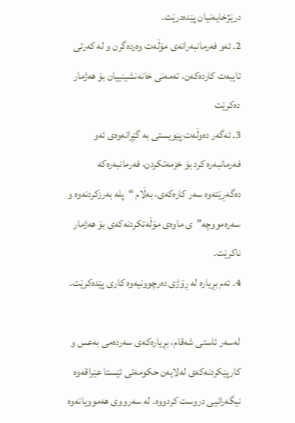درێژخایەنیان پێدەدرێت.
2. ئەو فەرمانبەرانەی مۆڵەت وەردەگرن و لە کەرتی تایبەت کاردەکەن، تەمەنی خانەنشینییان بۆ هەژمار دەکرێت
3. ئەگەر دەوڵەت پێویستی بە گێڕانەوەی ئەو فەرمانبەرە کرد بۆ خزمەتکردن، فەرمانبەرەکە دەگەڕێتەوە سەر کارەکەی، بەڵام “پلە بەرزکردنەوە و سەرەمووچە”ی ماوەی مۆڵەتکردنەکەی بۆ هەژمار ناکرێت.
4. ئەم بڕیارە لە ڕۆژی دەرچوونیەوە کاری پێدەکرێت.

لەسەر ئاستی شەقام، بڕیارەکەی سەردەمی بەعس و کارپێکردنەکەی لەلایەن حکومەتی ئێستا عێراقەوە نیگەرانیی دروست کردووە. لە سەرووی هەموویانەوە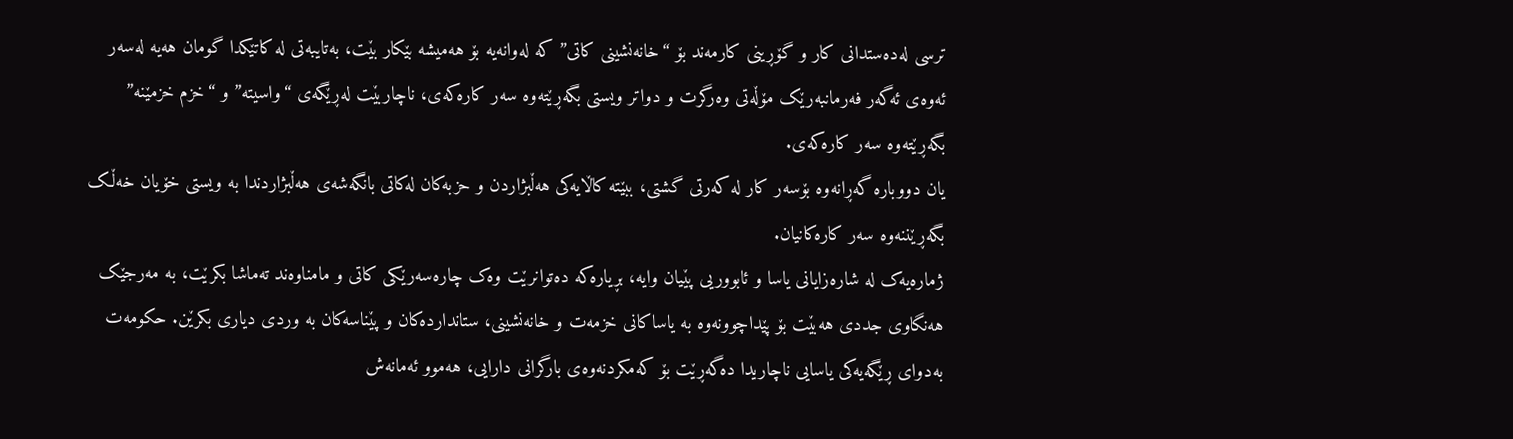ترسی لەدەستدانی کار و گۆڕینی کارمەند بۆ “خانەنشینی کاتی” کە لەوانەیە بۆ هەمیشە بێکار بێت، بەتایبەتی لە کاتێکدا گومان هەیە لەسەر ئەوەی ئەگەر فەرمانبەرێک مۆڵەتی وەرگرت و دواتر ویستی بگەڕێتەوە سەر کارەکەی، ناچاربێت لەڕێگەی “واسیتە” و “خزم خزمێنە” بگەڕێتەوە سەر کارەکەی.
یان دووبارە گەڕانەوە بۆسەر کار لە کەرتی گشتی، ببێتە کاڵایەکی هەڵبژاردن و حزبەکان لەکاتی بانگەشەی هەڵبژاردندا بە ویستی خۆیان خەڵک بگەڕێننەوە سەر کارەکانیان.
ژمارەیەک لە شارەزایانی یاسا و ئابووریی پێیان وایە، بڕیارەکە دەتوانرێت وەک چارەسەرێکی کاتی و مامناوەند تەماشا بکرێت، بە مەرجێک هەنگاوی جددی هەبێت بۆ پێداچوونەوە بە یاساکانی خزمەت و خانەنشینی، ستانداردەکان و پێناسەکان بە وردی دیاری بکرێن. حکومەت بەدوای ڕێگەیەکی یاسایی ناچاریدا دەگەڕێت بۆ کەمکردنەوەی بارگرانی دارایی، هەموو ئەمانەش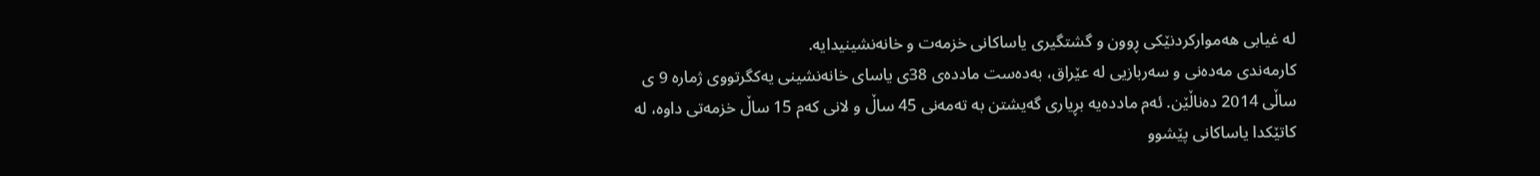لە غیابی هەموارکردنێکی ڕوون و گشتگیری یاساکانی خزمەت و خانەنشینیدایە.
کارمەندی مەدەنی و سەربازیی لە عێراق، بەدەست ماددەی 38ی یاسای خانەنشینی یەکگرتووی ژمارە 9 ی ساڵی 2014 دەناڵێن. ئەم ماددەیە بڕیاری گەیشتن بە تەمەنی 45 ساڵ و لانی کەم 15 ساڵ خزمەتی داوە، لە کاتێکدا یاساکانی پێشوو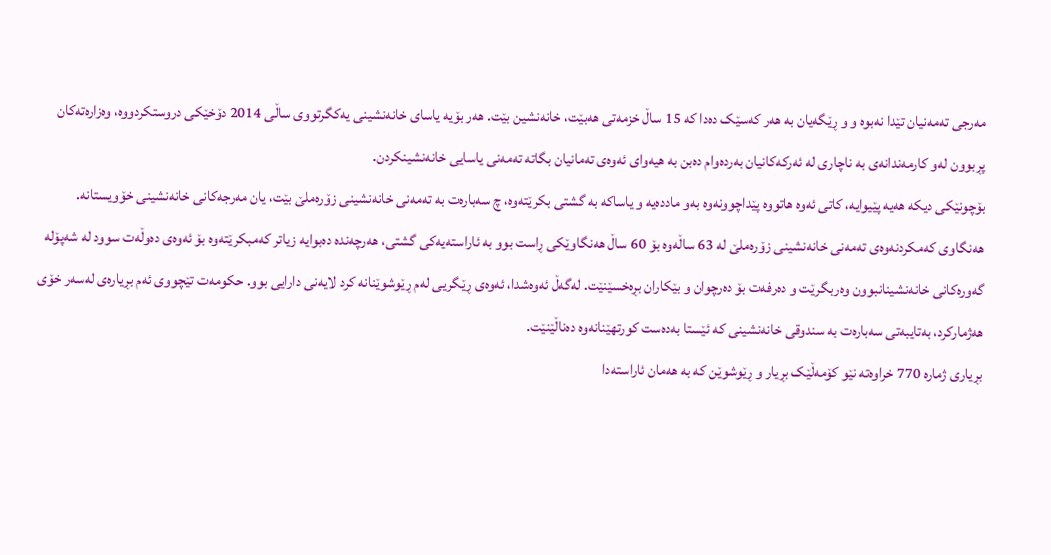مەرجی تەمەنیان تێدا نەبوە و و ڕێگەیان بە هەر کەسێک دەدا کە 15 ساڵ خزمەتی هەبێت، خانەنشین بێت. هەر بۆیە یاسای خانەنشینی یەکگرتووی ساڵی 2014 دۆخێکی دروستکردووە، وەزارەتەکان پڕبوون لەو کارمەندانەی بە ناچاری لە ئەرکەکانیان بەردەوام دەبن بە هیەوای ئەوەی تەمانیان بگاتە تەمەنی یاسایی خانەنشینکردن.
بۆچونێکی دیکە هەیە پێیوایە، کاتی ئەوە هاتووە پێداچوونەوە بەو ماددەیە و یاساکە بە گشتی بکرێتەوە، چ سەبارەت بە تەمەنی خانەنشینی زۆرەملێ بێت، یان مەرجەکانی خانەنشینی خۆویستانە.
هەنگاوی کەمکردنەوەی تەمەنی خانەنشینی زۆرەملێ لە 63 ساڵەوە بۆ 60 ساڵ هەنگاوێکی ڕاست بوو بە ئاراستەیەکی گشتی، هەرچەندە دەبوایە زیاتر کەمبکرێتەوە بۆ ئەوەی دەوڵەت سوود لە شەپۆلە گەورەکانی خانەنشینانبوون وەربگرێت و دەرفەت بۆ دەرچوان و بێکاران بڕەخسێنێت. لەگەڵ ئەوەشدا، ئەوەی ڕێگریی لەم ڕێوشوێنانە کرد لایەنی دارایی بوو. حکومەت تێچووی ئەم بڕیارەی لەسەر خۆی هەژمارکرد، بەتایبەتی سەبارەت بە سندوقی خانەنشینی کە ئێستا بەدەست کورتهێنانەوە دەناڵێنێت.
بڕیاری ژمارە 770 خراوەتە نێو کۆمەڵێک بڕیار و ڕێوشوێن کە بە هەمان ئاراستەدا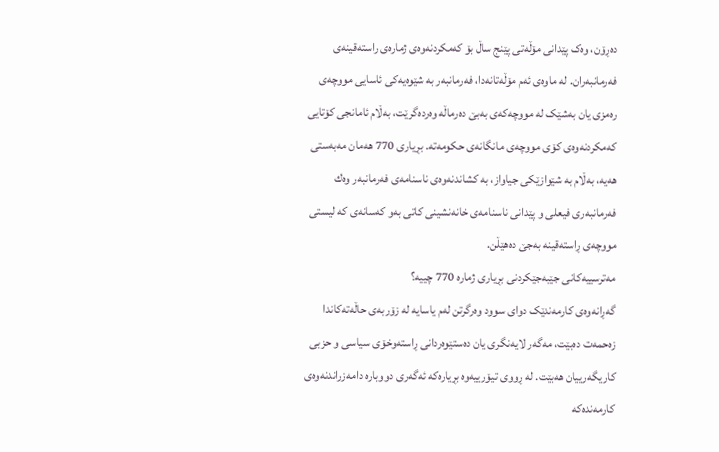دەڕۆن، وەک پێدانی مۆڵەتی پێنج ساڵ بۆ کەمکردنەوەی ژمارەی راستەقینەی فەرمانبەران. لە ماوەی ئەم مۆڵەتانەدا، فەرمانبەر بە شێوەیەکی ئاسایی مووچەی رەمزی یان بەشێک لە مووچەکەی بەبێ دەرماڵە وەردەگرێت، بەڵام ئامانجی کۆتایی کەمکردنەوەی کۆی مووچەی مانگانەی حکومەتە. بڕیاری 770 هەمان مەبەستی هەیە، بەڵام بە شێوازێکی جیاواز، بە کشاندنەوەی ناسنامەی فەرمانبەر وەك فەرمانبەری فیعلی و پێدانی ناسنامەی خانەنشینی کاتی بەو کەسانەی کە لیستی مووچەی ڕاستەقینە بەجێ دەهێڵن.
مەترسییەکانی جێبەجێکردنی بڕیاری ژمارە 770 چییە؟
گەڕانەوەی کارمەندێک دوای سوود وەرگرتن لەم یاسایە لە زۆربەی حاڵەتەکاندا زەحمەت دەبێت، مەگەر لایەنگری یان دەستێوەردانی ڕاستەوخۆی سیاسی و حزبی کاریگەرییان هەبێت. لە ڕووی تیۆرییەوە بڕیارەکە ئەگەری دووبارە دامەزراندنەوەی کارمەندەکە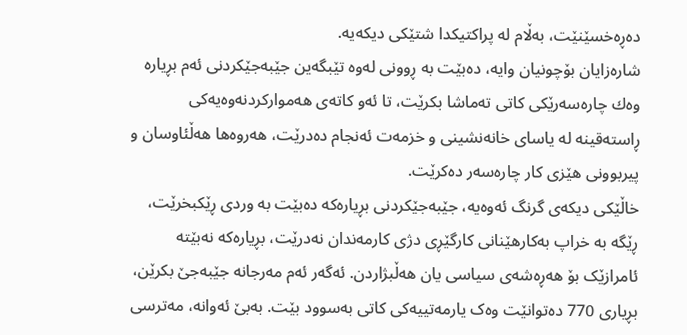دەڕەخسێنێت، بەڵام لە پراکتیکدا شتێکی دیکەیە.
شارەزایان بۆچونیان وایە، دەبێت بە ڕوونی لەوە تێبگەین جێبەجێکردنی ئەم بڕیارە وەك چارەسەرێکی کاتی تەماشا بکرێت، تا ئەو کاتەی هەموارکردنەوەیەکی ڕاستەقینە لە یاسای خانەنشینی و خزمەت ئەنجام دەدرێت، هەروەها هەڵئاوسان و پیربوونی هێزی کار چارەسەر دەکرێت.
خاڵێکی دیکەی گرنگ ئەوەیە، جێبەجێکردنی بڕیارەکە دەبێت بە وردی ڕێکبخرێت، ڕێگە بە خراپ بەکارهێنانی کارگێڕی دژی کارمەندان نەدرێت، بڕیارەکە نەبێتە ئامرازێک بۆ هەڕەشەی سیاسی یان هەڵبژاردن. ئەگەر ئەم مەرجانە جێبەجێ بکرێن، بڕیاری 770 دەتوانێت وەک یارمەتییەکی کاتی بەسوود بێت. بەبێ ئەوانە، مەترسی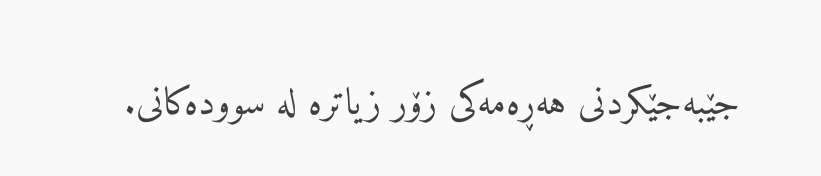جێبەجێکردنی هەڕەمەکی زۆر زیاترە لە سوودەکانی.